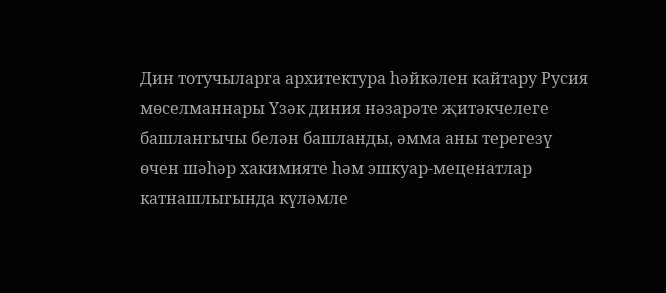Дин тотучыларга архитектура һәйкәлен кайтару Русия мөселманнары Үзәк диния нәзарәте җитәкчелеге башлангычы белән башланды, әмма аны терегезү өчен шәһәр хакимияте һәм эшкуар-меценатлар катнашлыгында күләмле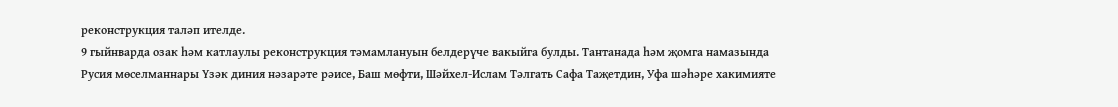реконструкция таләп ителде.
9 гыйнварда озак һәм катлаулы реконструкция тәмамлануын белдерүче вакыйга булды. Тантанада һәм җомга намазында Русия мөселманнары Үзәк диния нәзарәте рәисе, Баш мөфти, Шәйхел-Ислам Тәлгать Сафа Таҗетдин, Уфа шәһәре хакимияте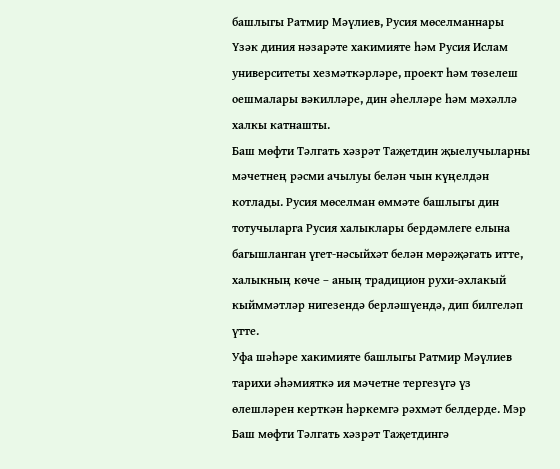башлыгы Ратмир Мәүлиев, Русия мөселманнары Үзәк диния нәзарәте хакимияте һәм Русия Ислам университеты хезмәткәрләре, проект һәм төзелеш оешмалары вәкилләре, дин әһелләре һәм мәхәллә халкы катнашты.
Баш мөфти Тәлгать хәзрәт Таҗетдин җыелучыларны мәчетнең рәсми ачылуы белән чын күңелдән котлады. Русия мөселман өммәте башлыгы дин тотучыларга Русия халыклары бердәмлеге елына багышланган үгет-нәсыйхәт белән мөрәҗәгать итте, халыкның көче – аның традицион рухи-әхлакый кыйммәтләр нигезендә берләшүендә, дип билгеләп үтте.
Уфа шәһәре хакимияте башлыгы Ратмир Мәүлиев тарихи әһәмияткә ия мәчетне тергезүгә үз өлешләрен керткән һәркемгә рәхмәт белдерде. Мэр Баш мөфти Тәлгать хәзрәт Таҗетдингә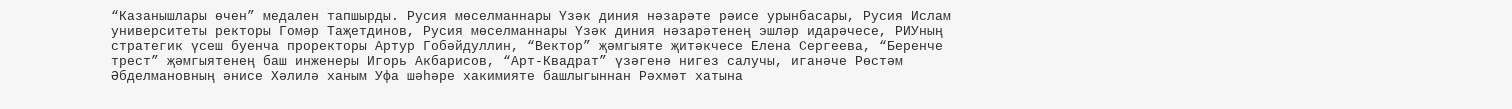“Казанышлары өчен” медален тапшырды. Русия мөселманнары Үзәк диния нәзарәте рәисе урынбасары, Русия Ислам университеты ректоры Гомәр Таҗетдинов, Русия мөселманнары Үзәк диния нәзарәтенең эшләр идарәчесе, РИУның стратегик үсеш буенча проректоры Артур Гобәйдуллин, “Вектор” җәмгыяте җитәкчесе Елена Сергеева, “Беренче трест” җәмгыятенең баш инженеры Игорь Акбарисов, “Арт-Квадрат” үзәгенә нигез салучы, иганәче Рөстәм Әбделмановның әнисе Хәлилә ханым Уфа шәһәре хакимияте башлыгыннан Рәхмәт хатына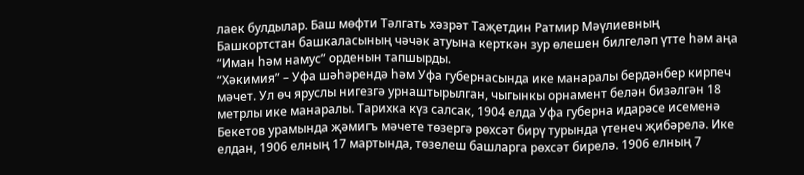лаек булдылар. Баш мөфти Тәлгать хәзрәт Таҗетдин Ратмир Мәүлиевның Башкортстан башкаласының чәчәк атуына керткән зур өлешен билгеләп үтте һәм аңа “Иман һәм намус” орденын тапшырды.
“Хәкимия” – Уфа шәһәрендә һәм Уфа губернасында ике манаралы бердәнбер кирпеч мәчет. Ул өч яруслы нигезгә урнаштырылган, чыгынкы орнамент белән бизәлгән 18 метрлы ике манаралы. Тарихка күз салсак, 1904 елда Уфа губерна идарәсе исеменә Бекетов урамында җәмигъ мәчете төзергә рөхсәт бирү турында үтенеч җибәрелә. Ике елдан, 1906 елның 17 мартында, төзелеш башларга рөхсәт бирелә. 1906 елның 7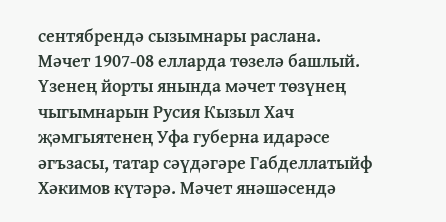сентябрендә сызымнары раслана.
Мәчет 1907-08 елларда төзелә башлый. Үзенең йорты янында мәчет төзүнең чыгымнарын Русия Кызыл Хач җәмгыятенең Уфа губерна идарәсе әгъзасы, татар сәүдәгәре Габделлатыйф Хәкимов күтәрә. Мәчет янәшәсендә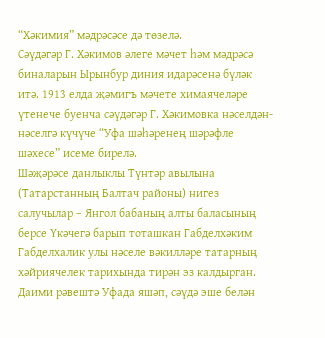“Хәкимия” мәдрәсәсе дә төзелә.
Сәүдәгәр Г. Хәкимов әлеге мәчет һәм мәдрәсә биналарын Ырынбур диния идарәсенә бүләк итә. 1913 елда җәмигъ мәчете химаячеләре үтенече буенча сәүдәгәр Г. Хәкимовка нәселдән-нәселгә күчүче “Уфа шәһәренең шәрәфле шәхесе” исеме бирелә.
Шәҗәрәсе данлыклы Түнтәр авылына (Татарстанның Балтач районы) нигез салучылар – Янгол бабаның алты баласының берсе Үкәчегә барып тоташкан Габделхәким Габделхалик улы нәселе вәкилләре татарның хәйриячелек тарихында тирән эз калдырган.
Даими рәвештә Уфада яшәп, сәүдә эше белән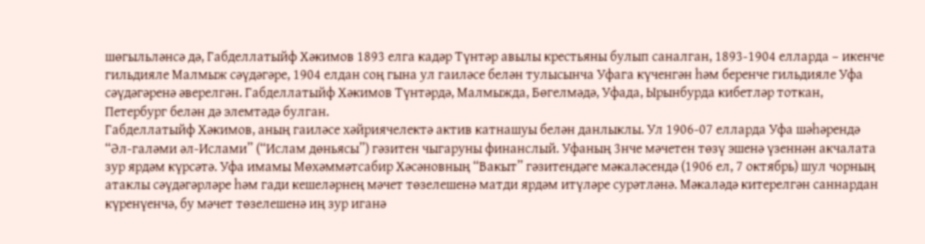шөгыльләнсә дә, Габделлатыйф Хәкимов 1893 елга кадәр Түнтәр авылы крестьяны булып саналган, 1893-1904 елларда – икенче гильдияле Малмыж сәүдәгәре, 1904 елдан соң гына ул гаиләсе белән тулысынча Уфага күченгән һәм беренче гильдияле Уфа сәүдәгәренә әверелгән. Габделлатыйф Хәкимов Түнтәрдә, Малмыжда, Бөгелмәдә, Уфада, Ырынбурда кибетләр тоткан, Петербург белән дә элемтәдә булган.
Габделлатыйф Хәкимов, аның гаиләсе хәйриячелектә актив катнашуы белән данлыклы. Ул 1906-07 елларда Уфа шәһәрендә “Әл-галәми әл-Ислами” (“Ислам дөньясы”) гәзитен чыгаруны финанслый. Уфаның 3нче мәчетен төзү эшенә үзеннән акчалата зур ярдәм күрсәтә. Уфа имамы Мөхәммәтсабир Хәсәновның “Вакыт” гәзитендәге мәкаләсендә (1906 ел, 7 октябрь) шул чорның атаклы сәүдәгәрләре һәм гади кешеләрнең мәчет төзелешенә матди ярдәм итүләре сурәтләнә. Мәкаләдә китерелгән саннардан күренүенчә, бу мәчет төзелешенә иң зур иганә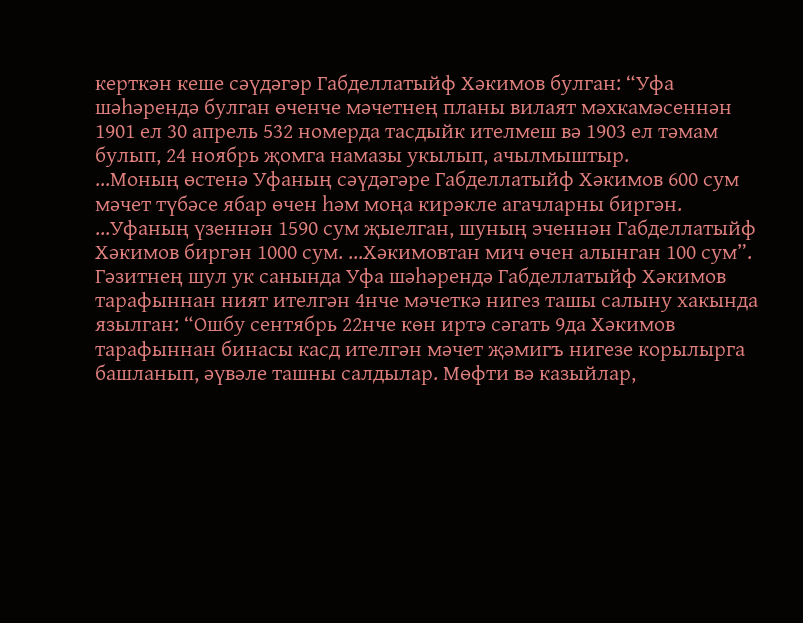керткән кеше сәүдәгәр Габделлатыйф Хәкимов булган: “Уфа шәһәрендә булган өченче мәчетнең планы вилаят мәхкамәсеннән 1901 ел 30 апрель 532 номерда тасдыйк ителмеш вә 1903 ел тәмам булып, 24 ноябрь җомга намазы укылып, ачылмыштыр.
...Моның өстенә Уфаның сәүдәгәре Габделлатыйф Хәкимов 600 сум мәчет түбәсе ябар өчен һәм моңа кирәкле агачларны биргән. ...Уфаның үзеннән 1590 сум җыелган, шуның эченнән Габделлатыйф Хәкимов биргән 1000 сум. ...Хәкимовтан мич өчен алынган 100 сум”.
Гәзитнең шул ук санында Уфа шәһәрендә Габделлатыйф Хәкимов тарафыннан ният ителгән 4нче мәчеткә нигез ташы салыну хакында язылган: “Ошбу сентябрь 22нче көн иртә сәгать 9да Хәкимов тарафыннан бинасы касд ителгән мәчет җәмигъ нигезе корылырга башланып, әүвәле ташны салдылар. Мөфти вә казыйлар,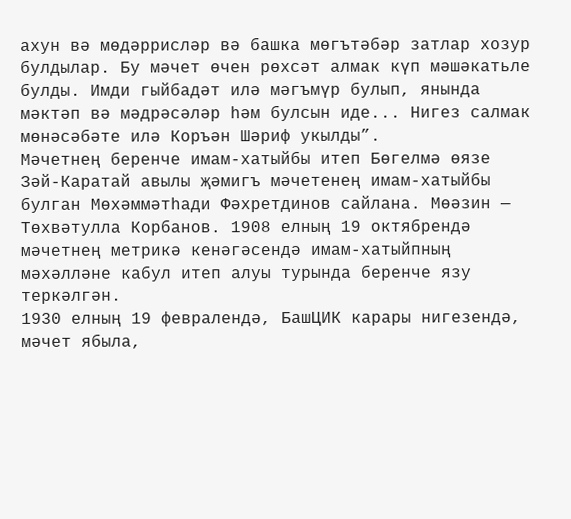ахун вә мөдәррисләр вә башка мөгътәбәр затлар хозур булдылар. Бу мәчет өчен рөхсәт алмак күп мәшәкатьле булды. Имди гыйбадәт илә мәгъмүр булып, янында мәктәп вә мәдрәсәләр һәм булсын иде... Нигез салмак мөнәсәбәте илә Коръән Шәриф укылды”.
Мәчетнең беренче имам-хатыйбы итеп Бөгелмә өязе Зәй-Каратай авылы җәмигъ мәчетенең имам-хатыйбы булган Мөхәммәтһади Фәхретдинов сайлана. Мөәзин — Төхвәтулла Корбанов. 1908 елның 19 октябрендә мәчетнең метрикә кенәгәсендә имам-хатыйпның мәхәлләне кабул итеп алуы турында беренче язу теркәлгән.
1930 елның 19 февралендә, БашЦИК карары нигезендә, мәчет ябыла,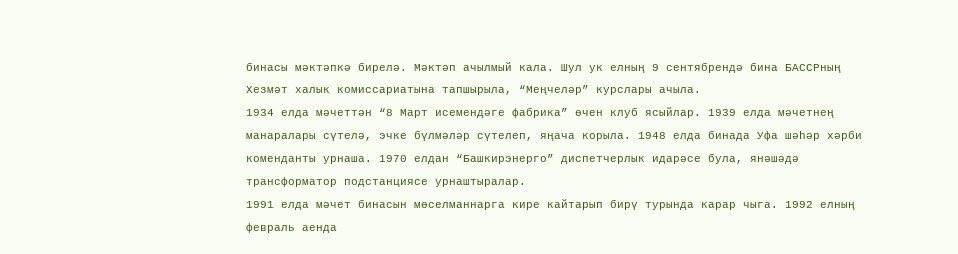бинасы мәктәпкә бирелә. Мәктәп ачылмый кала. Шул ук елның 9 сентябрендә бина БАССРның Хезмәт халык комиссариатына тапшырыла, “Меңчеләр” курслары ачыла.
1934 елда мәчеттән “8 Март исемендәге фабрика” өчен клуб ясыйлар. 1939 елда мәчетнең манаралары сүтелә, эчке бүлмәләр сүтелеп, яңача корыла. 1948 елда бинада Уфа шәһәр хәрби коменданты урнаша. 1970 елдан “Башкирэнерго” диспетчерлык идарәсе була, янәшәдә трансформатор подстанциясе урнаштыралар.
1991 елда мәчет бинасын мөселманнарга кире кайтарып бирү турында карар чыга. 1992 елның февраль аенда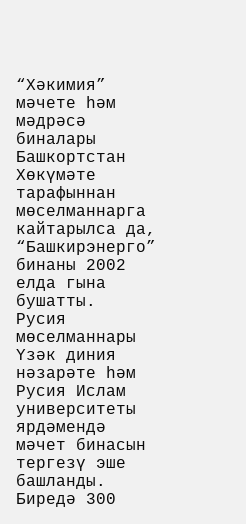“Хәкимия” мәчете һәм мәдрәсә биналары Башкортстан Хөкүмәте тарафыннан мөселманнарга кайтарылса да, “Башкирэнерго” бинаны 2002 елда гына бушатты.
Русия мөселманнары Үзәк диния нәзарәте һәм Русия Ислам университеты ярдәмендә мәчет бинасын тергезү эше башланды. Биредә 300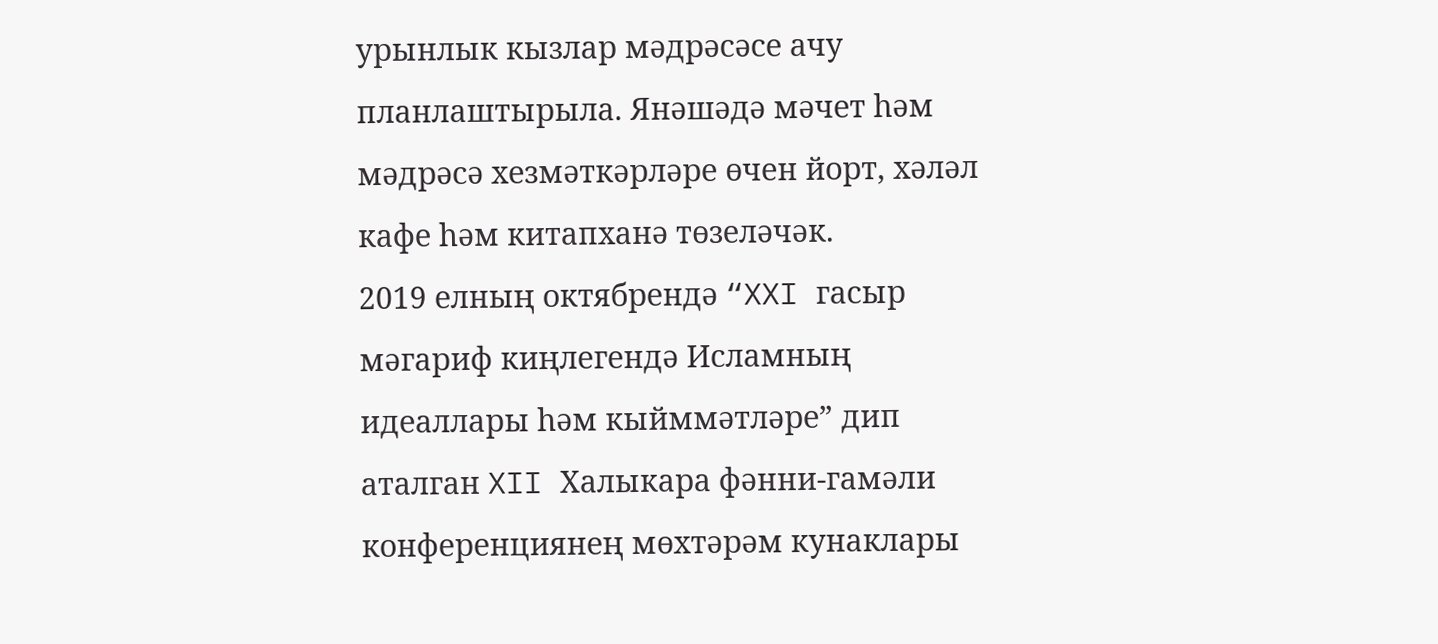урынлык кызлар мәдрәсәсе ачу планлаштырыла. Янәшәдә мәчет һәм мәдрәсә хезмәткәрләре өчен йорт, хәләл кафе һәм китапханә төзеләчәк.
2019 елның октябрендә “XXI гасыр мәгариф киңлегендә Исламның идеаллары һәм кыйммәтләре” дип аталган XII Халыкара фәнни-гамәли конференциянең мөхтәрәм кунаклары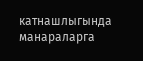катнашлыгында манараларга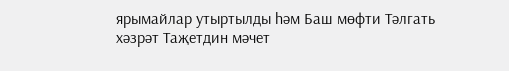ярымайлар утыртылды һәм Баш мөфти Тәлгать хәзрәт Таҗетдин мәчет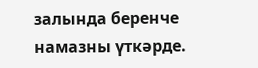залында беренче намазны үткәрде.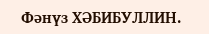Фәнүз ХӘБИБУЛЛИН.